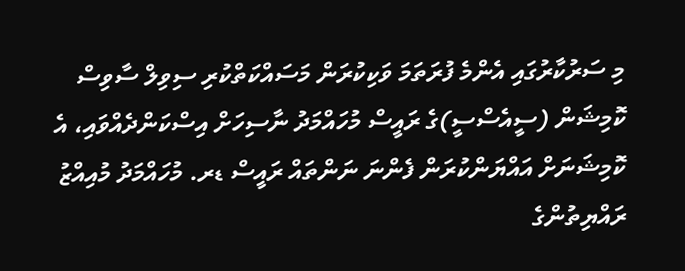މި ސަރުކާރުގައި އެންމެ ފުރަތަމަ ވަކިކުރަން މަސައްކަތްކުރި ސިވިލް ސާވިސް ކޮމިޝަން (ސީއެސްސީ)ގެ ރައީސް މުހައްމަދު ނާސިހަށް އިސްކަންދެއްވައި، އެ ކޮމިޝަނަށް އައްޔަންކުރަން ފެންނަ ނަންތައް ރައީސް ޑރ. މުހައްމަދު މުއިއްޒު ރައްޔިތުންގެ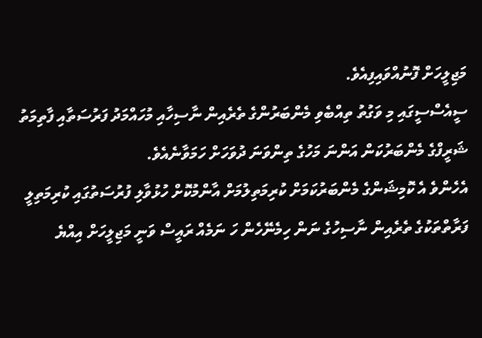މަޖިލީހަށް ފޮނުއްވައިފިއެވެ.
ސީއެސްސީގައި މި ވަގުތު ތިއްބެވި މެންބަރުންގެ ތެރެއިން ނާސިހާއި މުހައްމަދު ފަރުސަތާއި ފާތިމަތު ޝަރީފްގެ މެންބަރުކަން އަންނަ މަހުގެ ތިންވަނަ ދުވަހަށް ހަމަވާނެއެވެ.
އެހެންވެ އެ ކޮމިޝަންގެ މެންބަރުކަމަށް ކުރިމަތިލުމަށް އާންމުކޮށް ހުޅުވާލި ފުރުސަތުގައި ކުރިމަތިލީ ފަރާތްތަކުގެ ތެރެއިން ނާސިހުގެ ނަން ހިމެނޭހެން ހަ ނަމެއް ރައީސް ވަނީ މަޖިލީހަށް އިއްޔެ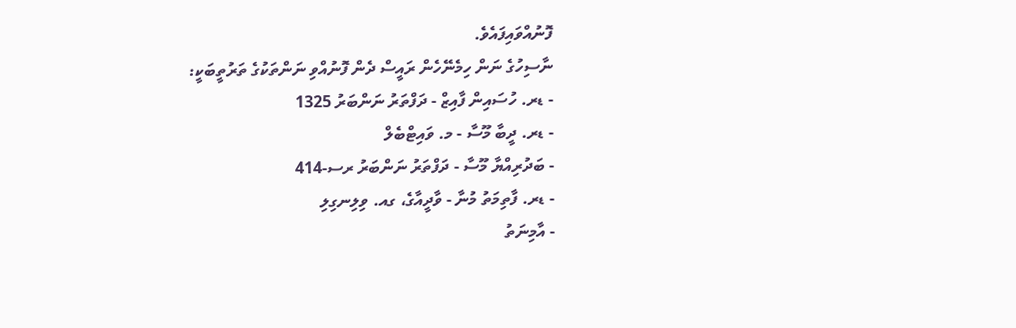ފޮނުއްވައިފައެވެ.
ނާސިހުގެ ނަން ހިމެނޭހެން ރައީސް ދެން ފޮނުއްވި ނަންތަކުގެ ތަރުތީބަކީ:
- ޑރ. ހުސައިން ފާއިޒް - ދަފްތަރު ނަންބަރު 1325
- ޑރ. ދީބާ މޫސާ - މ. ވައިޓްބެލް
- ބަދުރިއްޔާ މޫސާ - ދަފްތަރު ނަންބަރު ރސ-414
- ޑރ. ފާތިމަތު މުނާ - ވާދީއާގެ، ގއ. ވިލިނގިލި
- އާމިނަތު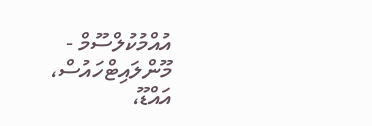އުއްމުކުލްސޫމް - މޫންލައިޓްހައުސް، އައްޑޫ،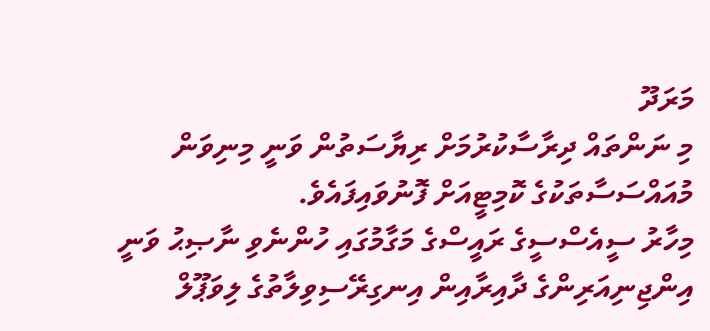މަރަދޫ
މި ނަންތައް ދިރާސާކުރުމަށް ރިޔާސަތުން ވަނީ މިނިވަން މުއައްސަސާތަކުގެ ކޮމިޓީއަށް ފޮނުވައިފައެވެ.
މިހާރު ސީއެސްސީގެ ރައީސްގެ މަގާމުގައި ހުންނެވި ނާޞިޙު ވަނީ އިންޖިނިއަރިންގެ ދާއިރާއިން އިނގިރޭސިވިލާތުގެ ލިވަޕޫލް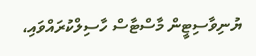ޔުނިވާސިޓީން މާސްޓާސް ހާސިލްކުރައްވައި،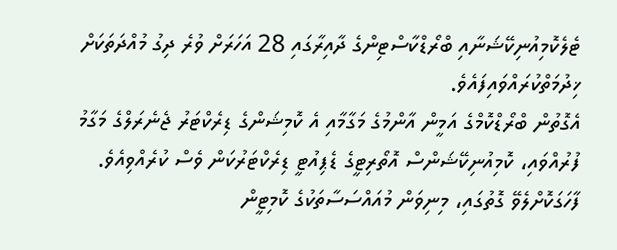ޓެލެކޮމިއުނިކޭޝަނާއި ބްރޯޑްކާސްޓިންގެ ދާއިރާގައި 28 އަހަރަށް ވުރެ ދިގު މުއްދަތަކަށް ޚިދުމަތްކުރައްވައިފައެވެ.
އެގޮތުން ބްރޯޑްކޮމްގެ އަމީން އާންމުގެ މަގާމާއި އެ ކޮމިޝަންގެ ޑިރެކްޓަރު ޖެނެރަލްގެ މަގާމު ފުރުއްވައި، ކޮމިއުނިކޭޝަންސް އޮތޯރިޓީގެ ޑެޕިއުޓީ ޑިރެކްޓަރުކަން ވެސް ކުރެއްވިއެވެ.
ފާހަގަކޮށްލެވޭ ގޮތުގައި، މިނިވަން މުއައްސަސާތަކުގެ ކޮމިޓީން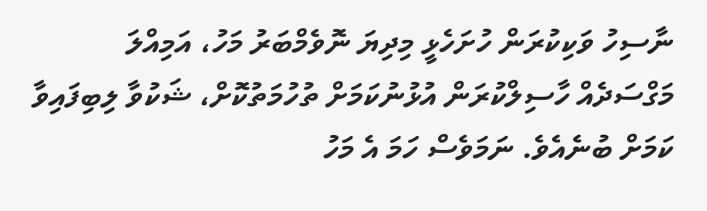ނާސިހު ވަކިކުރަން ހުށަހެޅީ މިދިޔަ ނޮވެމްބަރު މަހު، އަމިއްލަ މަގްސަދެއް ހާސިލްކުރަން އުޅުނުކަމަށް ތުހުމަތުކޮށް، ޝަކުވާ ލިބިފައިވާ ކަމަށް ބުނެއެވެ. ނަމަވެސް ހަމަ އެ މަހު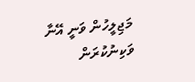މަޖިލީހުން ވަނީ އޭނާ ވަކިނުކުރަން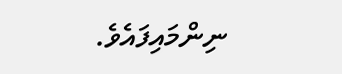ނިންމައިފައެވެ.